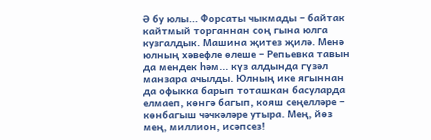Ә бу юлы... Форсаты чыкмады – байтак кайтмый торганнан соң гына юлга кузгалдык. Машина җитез җилә. Менә юлның хәвефле өлеше – Репьевка тавын да мендек һәм... күз алдында гүзәл манзара ачылды. Юлның ике ягыннан да офыкка барып тоташкан басуларда елмаеп, көнгә багып, кояш сеңелләре – көнбагыш чәчкәләре утыра. Мең, йөз мең, миллион, исәпсез!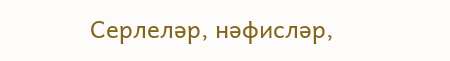Серлеләр, нәфисләр,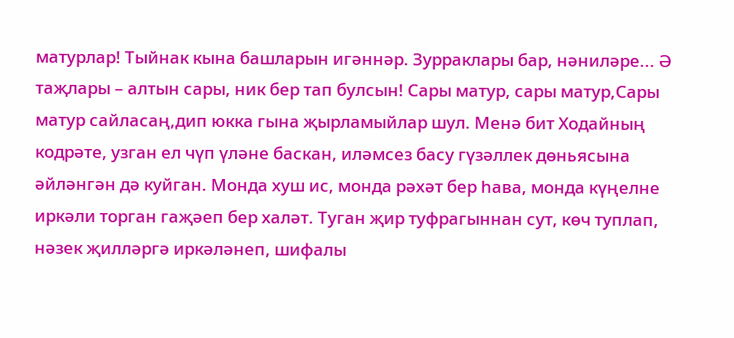матурлар! Тыйнак кына башларын игәннәр. Зурраклары бар, нәниләре... Ә таҗлары – алтын сары, ник бер тап булсын! Сары матур, сары матур,Сары матур сайласаң,дип юкка гына җырламыйлар шул. Менә бит Ходайның кодрәте, узган ел чүп үләне баскан, иләмсез басу гүзәллек дөньясына әйләнгән дә куйган. Монда хуш ис, монда рәхәт бер һава, монда күңелне иркәли торган гаҗәеп бер халәт. Туган җир туфрагыннан сут, көч туплап, нәзек җилләргә иркәләнеп, шифалы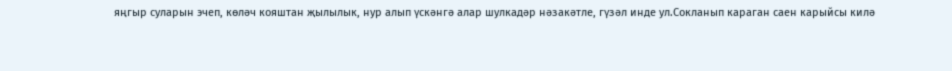яңгыр суларын эчеп, көләч кояштан җылылык, нур алып үскәнгә алар шулкадәр нәзакәтле, гүзәл инде ул.Сокланып караган саен карыйсы килә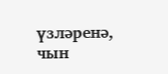үзләренә, чын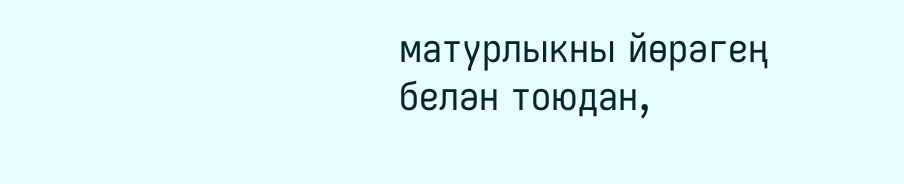матурлыкны йөрәгең белән тоюдан,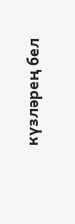күзләрең бел